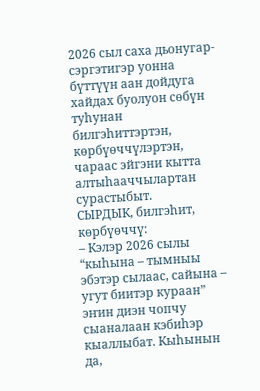2026 сыл саха дьонугар-сэргэтигэр уонна бүттүүн аан дойдуга хайдах буолуон сөбүн туһунан билгэһиттэртэн, көрбүөччүлэртэн, чараас эйгэни кытта алтыһааччылартан сурастыбыт.
СЫРДЫК, билгэһит, көрбүөччү:
– Кэлэр 2026 сылы “кыһына – тымныы эбэтэр сылаас, сайына – угут биитэр кураан” эҥин диэн чопчу сыаналаан кэбиһэр кыаллыбат. Кыһынын да,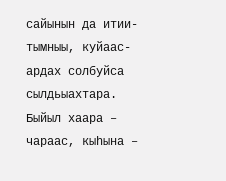сайынын да итии-тымныы, куйаас-ардах солбуйса сылдьыахтара. Быйыл хаара – чараас, кыһына –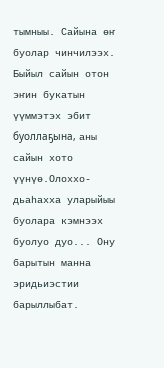тымныы. Сайына өҥ буолар чинчилээх. Быйыл сайын отон эҥин букатын үүммэтэх эбит буоллаҕына, аны сайын хото үүнүө.Олоххо-дьаһахха уларыйыы буолара кэмнээх буолуо дуо... Ону барытын манна эридьиэстии барыллыбат.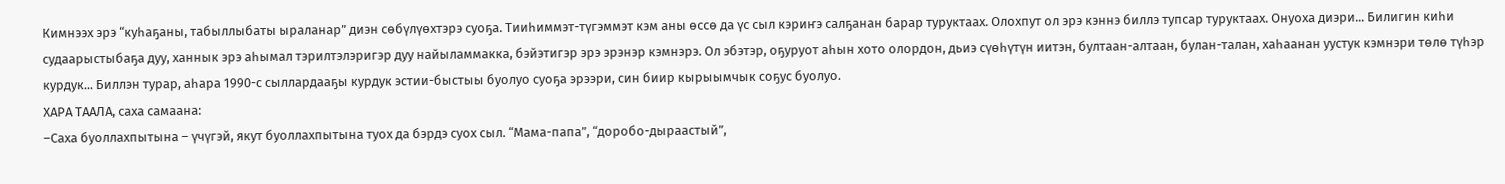Кимнээх эрэ “куһаҕаны, табыллыбаты ыраланар” диэн сөбүлүөхтэрэ суоҕа. Тииһиммэт-түгэммэт кэм аны өссө да үс сыл кэриҥэ салҕанан барар туруктаах. Олохпут ол эрэ кэннэ биллэ тупсар туруктаах. Онуоха диэри... Билигин киһи судаарыстыбаҕа дуу, ханнык эрэ аһымал тэрилтэлэригэр дуу найыламмакка, бэйэтигэр эрэ эрэнэр кэмнэрэ. Ол эбэтэр, оҕуруот аһын хото олордон, дьиэ сүөһүтүн иитэн, бултаан-алтаан, булан-талан, хаһаанан уустук кэмнэри төлө түһэр курдук... Биллэн турар, аһара 1990-с сыллардааҕы курдук эстии-быстыы буолуо суоҕа эрээри, син биир кырыымчык соҕус буолуо.
ХАРА ТААЛА, саха самаана:
–Саха буоллахпытына – үчүгэй, якут буоллахпытына туох да бэрдэ суох сыл. “Мама-папа”, “доробо-дыраастый”,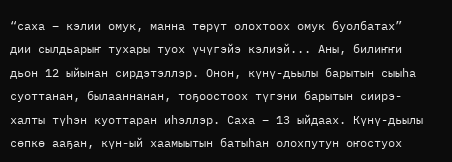“саха – кэлии омук, манна төрүт олохтоох омук буолбатах” дии сылдьарыҥ тухары туох үчүгэйэ кэлиэй... Аны, билиҥҥи дьон 12 ыйынан сирдэтэллэр. Онон, күнү-дьылы барытын сыыһа суоттанан, былааннанан, тоҕоостоох түгэни барытын сиирэ-халты түһэн куоттаран иһэллэр. Саха – 13 ыйдаах. Күнү-дьылы сөпкө ааҕан, күн-ый хаамыытын батыһан олохпутун оҥостуох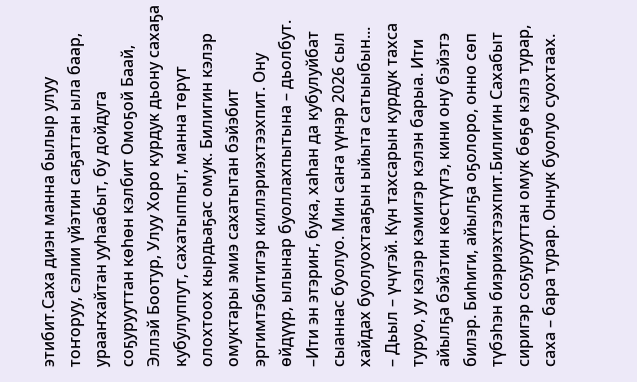этибит.Саха диэн манна былыр улуу тоҥоруу, сэлии үйэтин саҕаттан ыла баар, урааҥхайтан ууһаабыт, бу дойдуга соҕурууттан көһөн кэлбит Омоҕой Баай, Эллэй Боотур, Улуу Хоро курдук дьону сахаҕа кубулуппут, сахатыппыт, манна төрүт олохтоох кырдьаҕас омук. Билигин кэлэр омуктары эмиэ сахатытан бэйэбит эргимтэбитигэр киллэриэхтээхпит. Ону өйдүүр, ылынар буоллахпытына – дьолбут.
–Ити эн этэриҥ, бука, хаһан да кубулуйбат сыаннас буолуо. Мин саҥа үүнэр 2026 сыл хайдах буолуохтааҕын ыйыта сатыыбын...
– Дьыл – үчүгэй. Күн тахсарын курдук тахса туруо, уу кэлэр кэмигэр кэлэн барыа. Ити айылҕа бэйэтин көстүүтэ, кини ону бэйэтэ билэр. Биһиги, айылҕа оҕолоро, онно сөп түбэһэн биэриэхтээхпит.Билигин Сахабыт сиригэр соҕурууттан омук бөҕө кэлэ турар, саха – бара турар. Оннук буолуо суохтаах.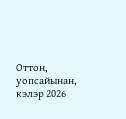Оттон, уопсайынан, кэлэр 2026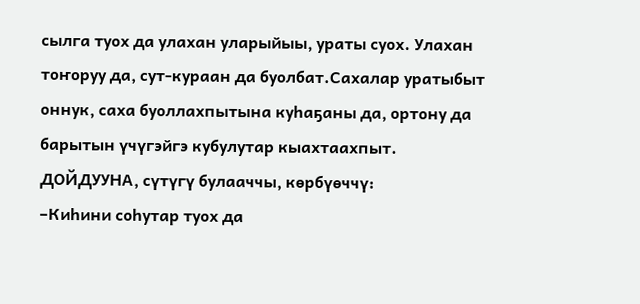сылга туох да улахан уларыйыы, ураты суох. Улахан тоҥоруу да, сут-кураан да буолбат.Сахалар уратыбыт оннук, саха буоллахпытына куһаҕаны да, ортону да барытын үчүгэйгэ кубулутар кыахтаахпыт.
ДОЙДУУНА, сүтүгү булааччы, көрбүөччү:
–Киһини соһутар туох да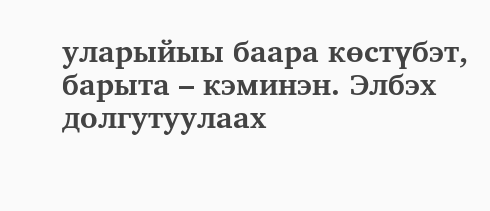уларыйыы баара көстүбэт, барыта – кэминэн. Элбэх долгутуулаах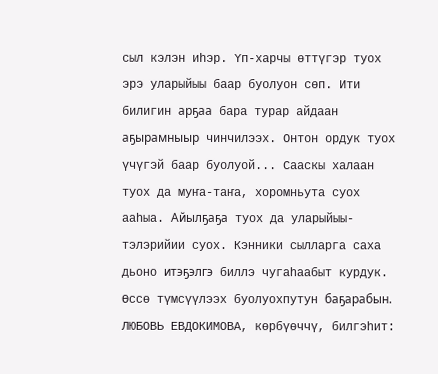сыл кэлэн иһэр. Үп-харчы өттүгэр туох эрэ уларыйыы баар буолуон сөп. Ити билигин арҕаа бара турар айдаан аҕырамныыр чинчилээх. Онтон ордук туох үчүгэй баар буолуой... Сааскы халаан туох да муҥа-таҥа, хоромньута суох ааһыа. Айылҕаҕа туох да уларыйыы-тэлэрийии суох. Кэнники сылларга саха дьоно итэҕэлгэ биллэ чугаһаабыт курдук. Өссө түмсүүлээх буолуохпутун баҕарабын.
ЛЮБОВЬ ЕВДОКИМОВА, көрбүөччү, билгэһит: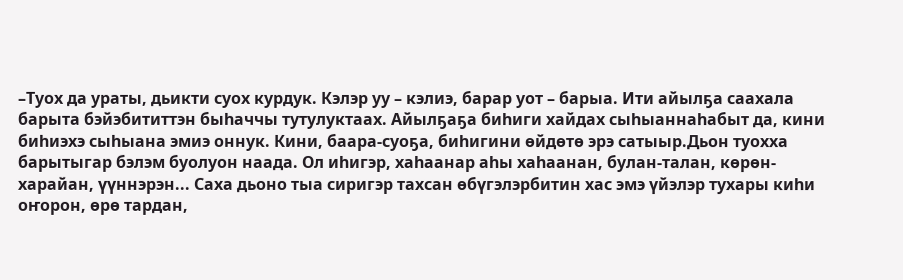–Туох да ураты, дьикти суох курдук. Кэлэр уу – кэлиэ, барар уот – барыа. Ити айылҕа саахала барыта бэйэбититтэн быһаччы тутулуктаах. Айылҕаҕа биһиги хайдах сыһыаннаһабыт да, кини биһиэхэ сыһыана эмиэ оннук. Кини, баара-суоҕа, биһигини өйдөтө эрэ сатыыр.Дьон туохха барытыгар бэлэм буолуон наада. Ол иһигэр, хаһаанар аһы хаһаанан, булан-талан, көрөн-харайан, үүннэрэн... Саха дьоно тыа сиригэр тахсан өбүгэлэрбитин хас эмэ үйэлэр тухары киһи оҥорон, өрө тардан,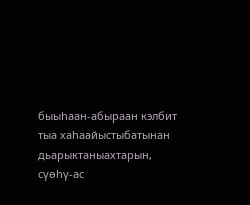быыһаан-абыраан кэлбит тыа хаһаайыстыбатынан дьарыктаныахтарын, сүөһү-ас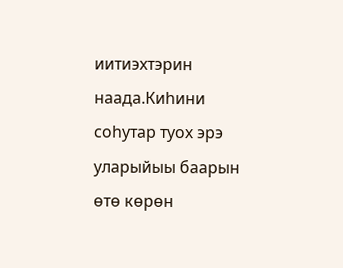иитиэхтэрин наада.Киһини соһутар туох эрэ уларыйыы баарын өтө көрөн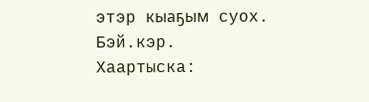этэр кыаҕым суох.
Бэй.кэр.
Хаартыска: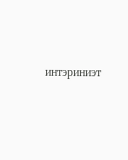интэриниэт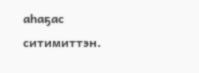аһаҕас ситимиттэн.